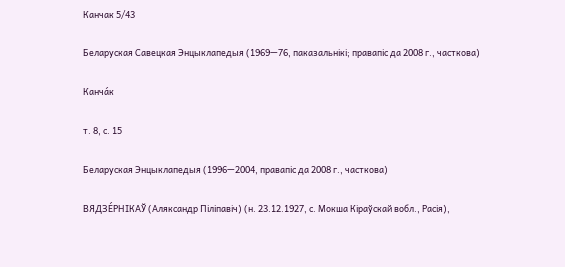Канчак 5/43

Беларуская Савецкая Энцыклапедыя (1969—76, паказальнікі; правапіс да 2008 г., часткова)

Канча́к

т. 8, с. 15

Беларуская Энцыклапедыя (1996—2004, правапіс да 2008 г., часткова)

ВЯДЗЕ́РНІКАЎ (Аляксандр Піліпавіч) (н. 23.12.1927, с. Мокша Кіраўскай вобл., Расія),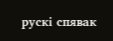рускі спявак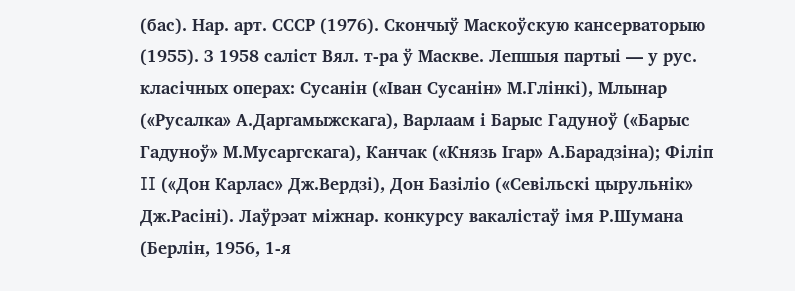(бас). Нар. арт. СССР (1976). Скончыў Маскоўскую кансерваторыю (1955). З 1958 саліст Вял. т-ра ў Маскве. Лепшыя партыі — у рус. класічных операх: Сусанін («Іван Сусанін» М.Глінкі), Млынар («Русалка» А.Даргамыжскага), Варлаам і Барыс Гадуноў («Барыс Гадуноў» М.Мусаргскага), Канчак («Князь Ігар» А.Барадзіна); Філіп II («Дон Карлас» Дж.Вердзі), Дон Базіліо («Севільскі цырульнік» Дж.Расіні). Лаўрэат міжнар. конкурсу вакалістаў імя Р.Шумана (Берлін, 1956, 1-я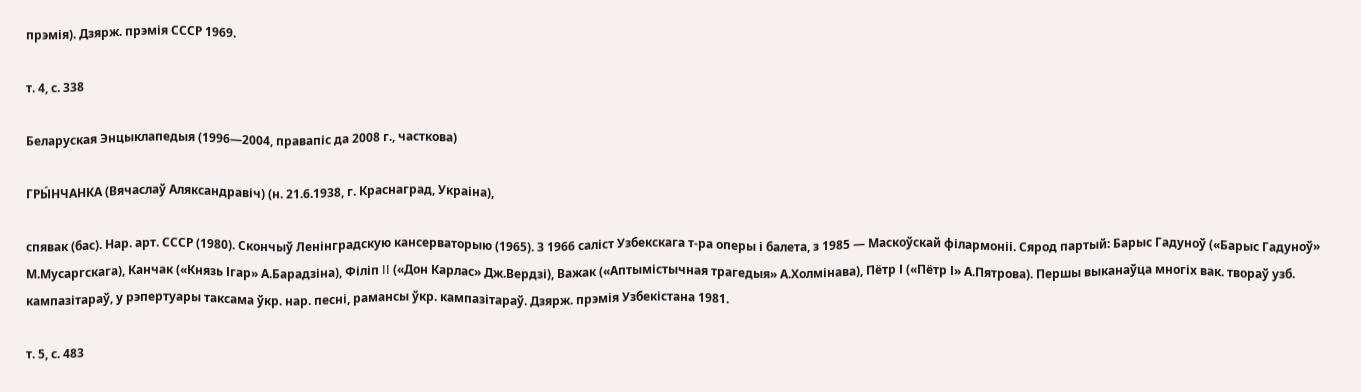прэмія). Дзярж. прэмія СССР 1969.

т. 4, с. 338

Беларуская Энцыклапедыя (1996—2004, правапіс да 2008 г., часткова)

ГРЫ́НЧАНКА (Вячаслаў Аляксандравіч) (н. 21.6.1938, г. Краснаград, Украіна),

спявак (бас). Нар. арт. СССР (1980). Скончыў Ленінградскую кансерваторыю (1965). З 1966 саліст Узбекскага т-ра оперы і балета, з 1985 — Маскоўскай філармоніі. Сярод партый: Барыс Гадуноў («Барыс Гадуноў» М.Мусаргскага), Канчак («Князь Ігар» А.Барадзіна), Філіп II («Дон Карлас» Дж.Вердзі), Важак («Аптымістычная трагедыя» А.Холмінава), Пётр І («Пётр І» А.Пятрова). Першы выканаўца многіх вак. твораў узб. кампазітараў, у рэпертуары таксама ўкр. нар. песні, рамансы ўкр. кампазітараў. Дзярж. прэмія Узбекістана 1981.

т. 5, с. 483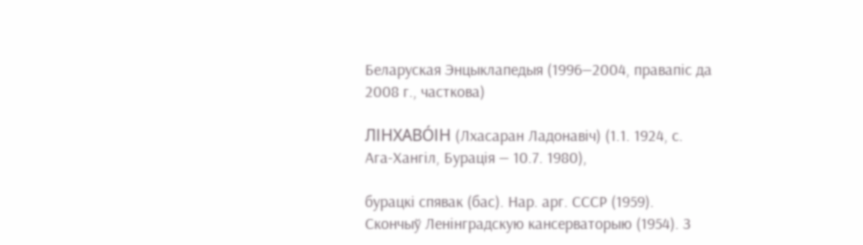Беларуская Энцыклапедыя (1996—2004, правапіс да 2008 г., часткова)

ЛІНХАВО́ІН (Лхасаран Ладонавіч) (1.1. 1924, с. Ага-Хангіл, Бурація — 10.7. 1980),

бурацкі спявак (бас). Нар. арг. СССР (1959). Скончыў Ленінградскую кансерваторыю (1954). З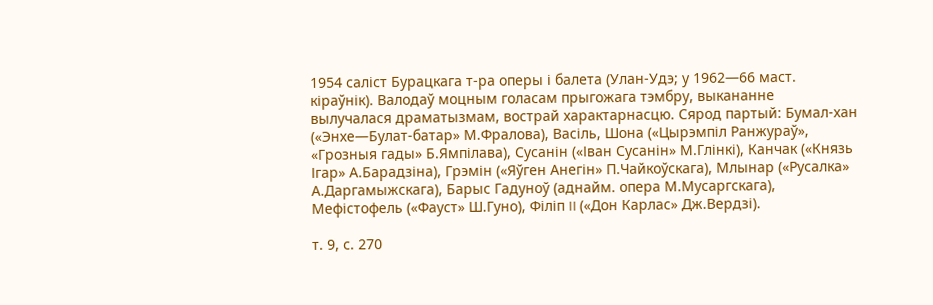1954 саліст Бурацкага т-ра оперы і балета (Улан-Удэ; у 1962—66 маст. кіраўнік). Валодаў моцным голасам прыгожага тэмбру, выкананне вылучалася драматызмам, вострай характарнасцю. Сярод партый: Бумал-хан («Энхе—Булат-батар» М.Фралова), Васіль, Шона («Цырэмпіл Ранжураў», «Грозныя гады» Б.Ямпілава), Сусанін («Іван Сусанін» М.Глінкі), Канчак («Князь Ігар» А.Барадзіна), Грэмін («Яўген Анегін» П.Чайкоўскага), Млынар («Русалка» А.Даргамыжскага), Барыс Гадуноў (аднайм. опера М.Мусаргскага), Мефістофель («Фауст» Ш.Гуно), Філіп II («Дон Карлас» Дж.Вердзі).

т. 9, с. 270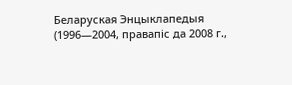Беларуская Энцыклапедыя (1996—2004, правапіс да 2008 г.,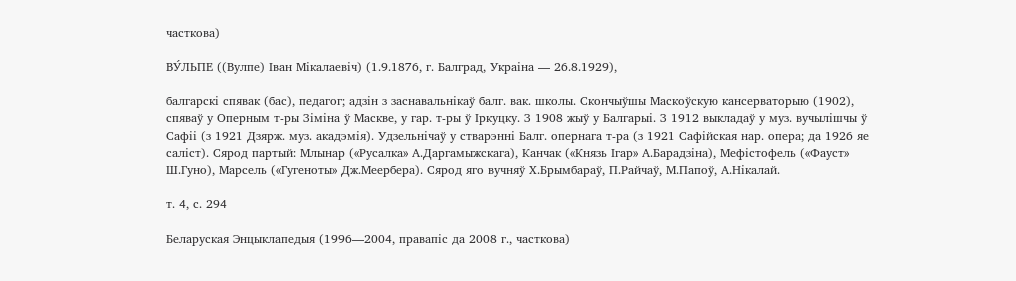часткова)

ВУ́ЛЬПЕ ((Вулпе) Іван Мікалаевіч) (1.9.1876, г. Балград, Украіна — 26.8.1929),

балгарскі спявак (бас), педагог; адзін з заснавальнікаў балг. вак. школы. Скончыўшы Маскоўскую кансерваторыю (1902), спяваў у Оперным т-ры Зіміна ў Маскве, у гар. т-ры ў Іркуцку. З 1908 жыў у Балгарыі. З 1912 выкладаў у муз. вучылішчы ў Сафіі (з 1921 Дзярж. муз. акадэмія). Удзельнічаў у стварэнні Балг. опернага т-ра (з 1921 Сафійская нар. опера; да 1926 яе саліст). Сярод партый: Млынар («Русалка» А.Даргамыжскага), Канчак («Князь Ігар» А.Барадзіна), Мефістофель («Фауст» Ш.Гуно), Марсель («Гугеноты» Дж.Меербера). Сярод яго вучняў Х.Брымбараў, П.Райчаў, М.Папоў, А.Нікалай.

т. 4, с. 294

Беларуская Энцыклапедыя (1996—2004, правапіс да 2008 г., часткова)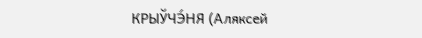КРЫЎЧЭ́НЯ (Аляксей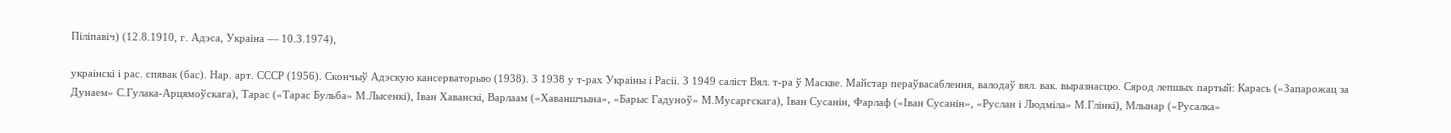Піліпавіч) (12.8.1910, г. Адэса, Украіна — 10.3.1974),

украінскі і рас. спявак (бас). Нар. арт. СССР (1956). Скончыў Адэскую кансерваторыю (1938). З 1938 у т-рах Украіны і Расіі. З 1949 саліст Вял. т-ра ў Маскве. Майстар пераўвасаблення, валодаў вял. вак. выразнасцю. Сярод лепшых партый: Карась («Запарожац за Дунаем» С.Гулака-Арцямоўскага), Тарас («Тарас Бульба» М.Лысенкі), Іван Хаванскі, Варлаам («Хаваншчына», «Барыс Гадуноў» М.Мусаргскага), Іван Сусанін, Фарлаф («Іван Сусанін», «Руслан і Людміла» М.Глінкі), Млынар («Русалка»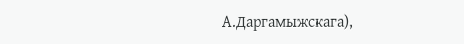А.Даргамыжскага),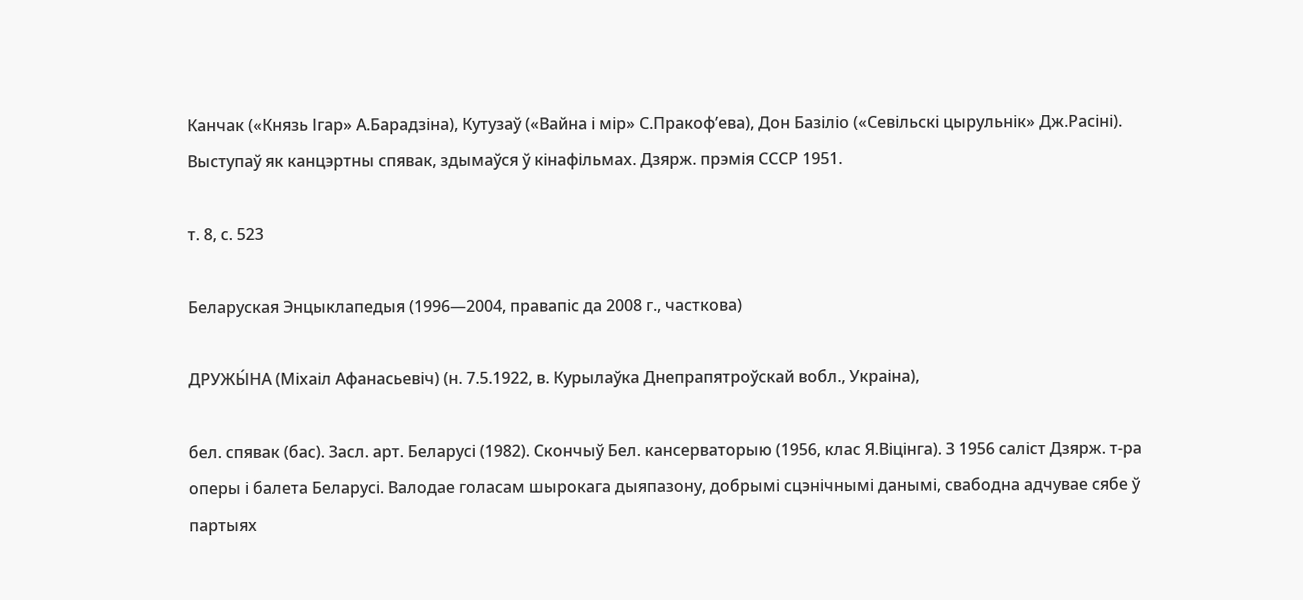Канчак («Князь Ігар» А.Барадзіна), Кутузаў («Вайна і мір» С.Пракоф’ева), Дон Базіліо («Севільскі цырульнік» Дж.Расіні). Выступаў як канцэртны спявак, здымаўся ў кінафільмах. Дзярж. прэмія СССР 1951.

т. 8, с. 523

Беларуская Энцыклапедыя (1996—2004, правапіс да 2008 г., часткова)

ДРУЖЫ́НА (Міхаіл Афанасьевіч) (н. 7.5.1922, в. Курылаўка Днепрапятроўскай вобл., Украіна),

бел. спявак (бас). Засл. арт. Беларусі (1982). Скончыў Бел. кансерваторыю (1956, клас Я.Віцінга). З 1956 саліст Дзярж. т-ра оперы і балета Беларусі. Валодае голасам шырокага дыяпазону, добрымі сцэнічнымі данымі, свабодна адчувае сябе ў партыях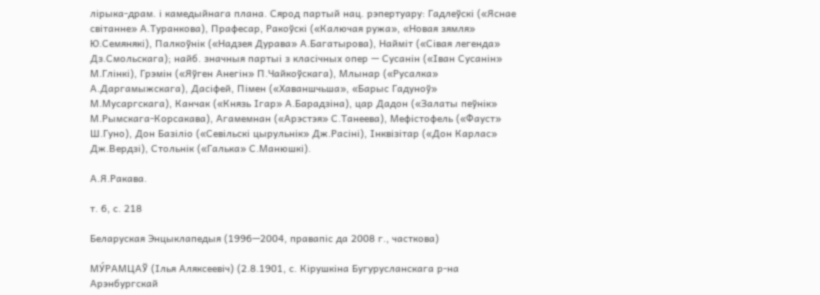лірыка-драм. і камедыйнага плана. Сярод партый нац. рэпертуару: Гадлеўскі («Яснае світанне» А.Туранкова), Прафесар, Ракоўскі («Калючая ружа», «Новая зямля» Ю.Семянякі), Палкоўнік («Надзея Дурава» А.Багатырова), Найміт («Сівая легенда» Дз.Смольскага); найб. значныя партыі з класічных опер — Сусанін («Іван Сусанін» М.Глінкі), Грэмін («Яўген Анегін» П.Чайкоўскага), Млынар («Русалка» А.Даргамыжскага), Дасіфей, Пімен («Хаваншчьша», «Барыс Гадуноў» М.Мусаргскага), Канчак («Князь Ігар» А.Барадзіна), цар Дадон («Залаты пеўнік» М.Рымскага-Корсакава), Агамемнан («Арэстэя» С.Танеева), Мефістофель («Фауст» Ш.Гуно), Дон Базіліо («Севільскі цырульнік» Дж.Расіні), Інквізітар («Дон Карлас» Дж.Вердзі), Стольнік («Галька» С.Манюшкі).

А.Я.Ракава.

т. 6, с. 218

Беларуская Энцыклапедыя (1996—2004, правапіс да 2008 г., часткова)

МУ́РАМЦАЎ (Ілья Аляксеевіч) (2.8.1901, с. Кірушкіна Бугурусланскага р-на Арэнбургскай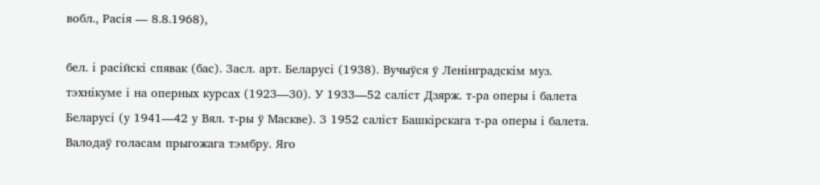вобл., Расія — 8.8.1968),

бел. і расійскі спявак (бас). Засл. арт. Беларусі (1938). Вучыўся ў Ленінградскім муз. тэхнікуме і на оперных курсах (1923—30). У 1933—52 саліст Дзярж. т-ра оперы і балета Беларусі (у 1941—42 у Вял. т-ры ў Маскве). З 1952 саліст Башкірскага т-ра оперы і балета. Валодаў голасам прыгожага тэмбру. Яго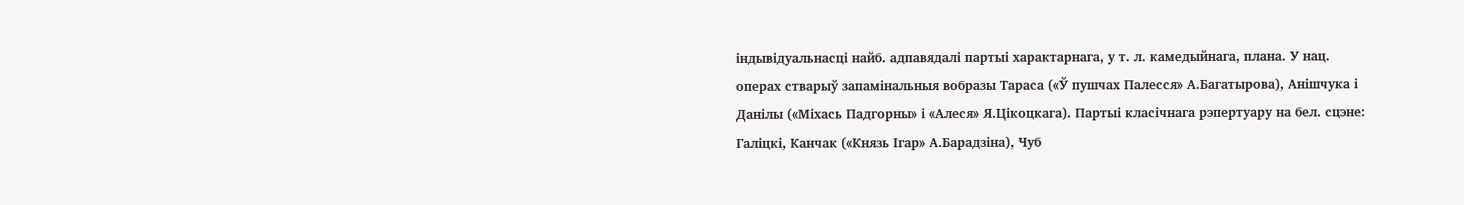індывідуальнасці найб. адпавядалі партыі характарнага, у т. л. камедыйнага, плана. У нац. операх стварыў запамінальныя вобразы Тараса («Ў пушчах Палесся» А.Багатырова), Анішчука і Данілы («Міхась Падгорны» і «Алеся» Я.Цікоцкага). Партыі класічнага рэпертуару на бел. сцэне: Галіцкі, Канчак («Князь Ігар» А.Барадзіна), Чуб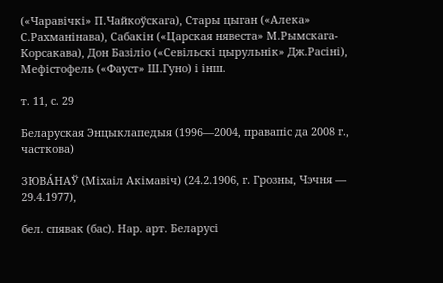(«Чаравічкі» П.Чайкоўскага), Стары цыган («Алека» С.Рахманінава), Сабакін («Царская нявеста» М.Рымскага-Корсакава), Дон Базіліо («Севільскі цырульнік» Дж.Расіні), Мефістофель («Фауст» Ш.Гуно) і інш.

т. 11, с. 29

Беларуская Энцыклапедыя (1996—2004, правапіс да 2008 г., часткова)

ЗЮВА́НАЎ (Міхаіл Акімавіч) (24.2.1906, г. Грозны, Чэчня — 29.4.1977),

бел. спявак (бас). Нар. арт. Беларусі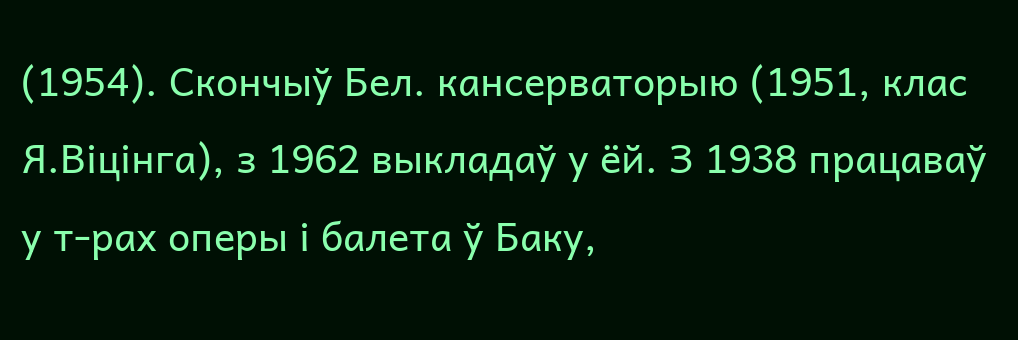(1954). Скончыў Бел. кансерваторыю (1951, клас Я.Віцінга), з 1962 выкладаў у ёй. З 1938 працаваў у т-рах оперы і балета ў Баку,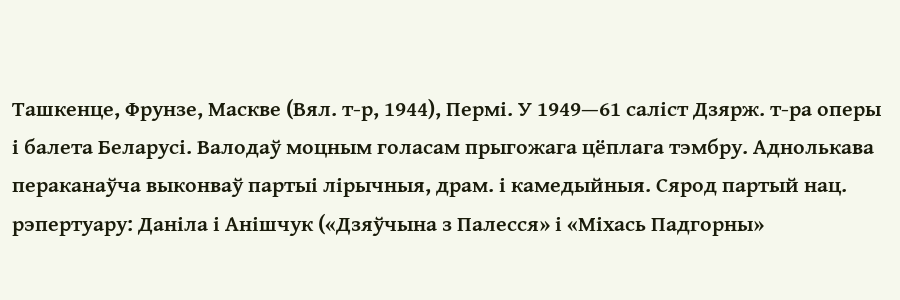Ташкенце, Фрунзе, Маскве (Вял. т-р, 1944), Пермі. У 1949—61 саліст Дзярж. т-ра оперы і балета Беларусі. Валодаў моцным голасам прыгожага цёплага тэмбру. Аднолькава пераканаўча выконваў партыі лірычныя, драм. і камедыйныя. Сярод партый нац. рэпертуару: Даніла і Анішчук («Дзяўчына з Палесся» і «Міхась Падгорны»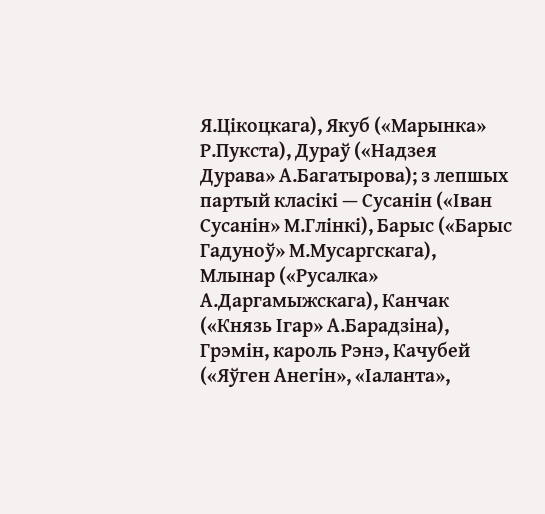Я.Цікоцкага), Якуб («Марынка» Р.Пукста), Дураў («Надзея Дурава» А.Багатырова); з лепшых партый класікі — Сусанін («Іван Сусанін» М.Глінкі), Барыс («Барыс Гадуноў» М.Мусаргскага), Млынар («Русалка» А.Даргамыжскага), Канчак («Князь Ігар» А.Барадзіна), Грэмін, кароль Рэнэ, Качубей («Яўген Анегін», «Іаланта»,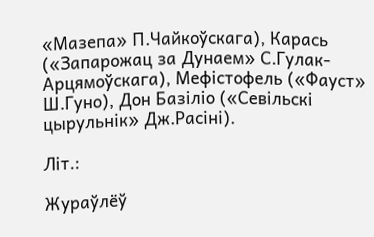«Мазепа» П.Чайкоўскага), Карась («Запарожац за Дунаем» С.Гулак-Арцямоўскага), Мефістофель («Фауст» Ш.Гуно), Дон Базіліо («Севільскі цырульнік» Дж.Расіні).

Літ.:

Жураўлёў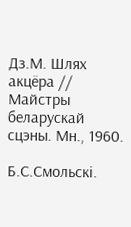Дз.М. Шлях акцёра // Майстры беларускай сцэны. Мн., 1960.

Б.С.Смольскі.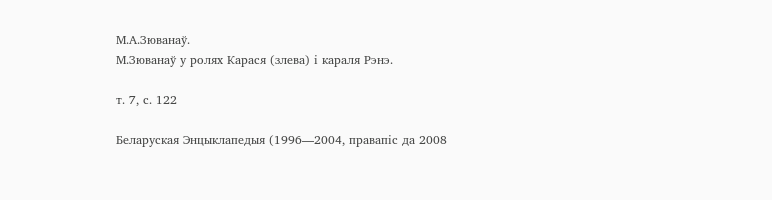М.А.Зюванаў.
М.Зюванаў у ролях Карася (злева) і караля Рэнэ.

т. 7, с. 122

Беларуская Энцыклапедыя (1996—2004, правапіс да 2008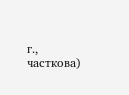г., часткова)